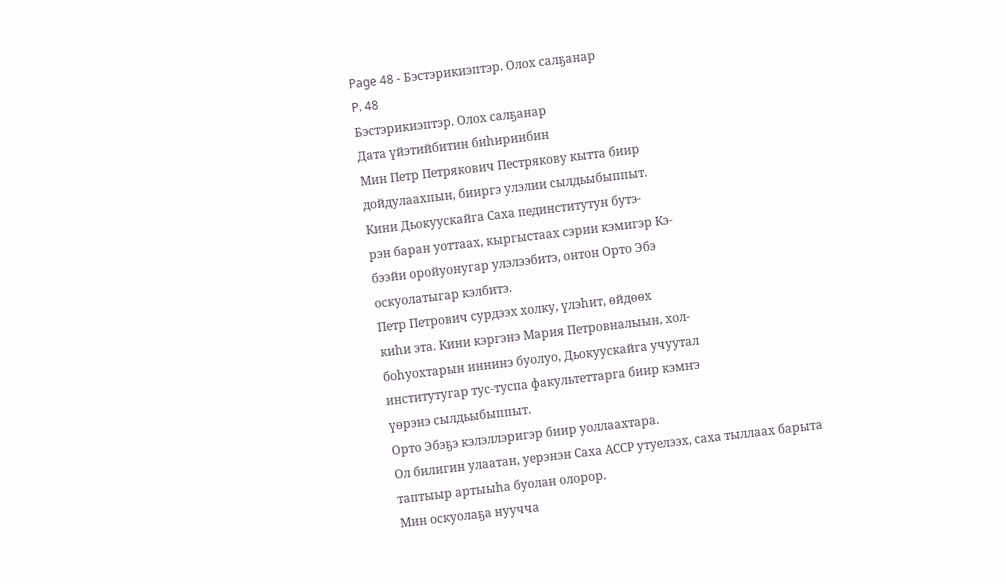Page 48 - Бэстэрикиэптэр. Олох салҕанар
P. 48
Бэстэрикиэптэр. Олох салҕанар
Дата үйэтийбитин биһириибин
Мин Петр Петрякович Пестрякову кытта биир
дойдулаахпын, бииргэ улэлии сылдьыбыппыт.
Кини Дьокуускайга Саха пединститутун бутэ-
рэн баран уоттаах, кыргыстаах сэрии кэмигэр Кэ-
бээйи оройуонугар улэлээбитэ, онтон Орто Эбэ
оскуолатыгар кэлбитэ.
Петр Петрович сурдээх холку, үлэһит, өйдөөх
киһи эта. Кини кэргэнэ Мария Петровналыын, хол-
боһуохтарын иннинэ буолуо, Дьокуускайга учуутал
институтугар тус-туспа факультеттарга биир кэмҥэ
үөрэнэ сылдьыбыппыт.
Орто Эбэҕэ кэлэллэригэр биир уоллаахтара.
Ол билигин улаатан, уерэнэн Саха АССР утуелээх, саха тыллаах барыта
таптыыр артыыһа буолан олорор.
Мин оскуолаҕа нуучча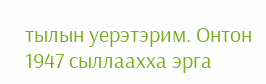тылын уерэтэрим. Онтон 1947 сыллаахха эрга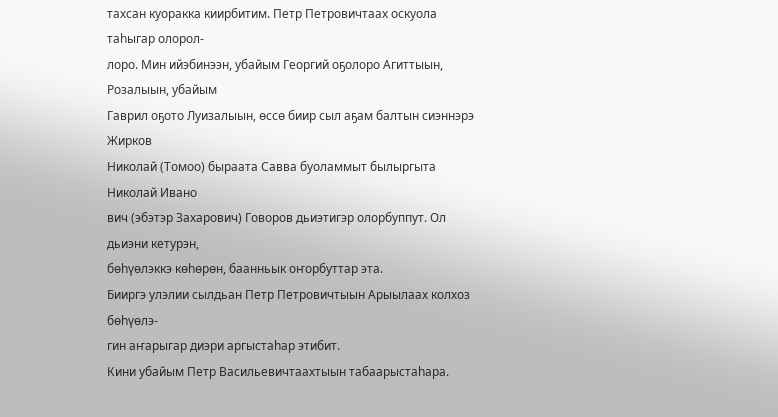тахсан куоракка киирбитим. Петр Петровичтаах оскуола таһыгар олорол-
лоро. Мин ийэбинээн, убайым Георгий оҕолоро Агиттыын, Розалыын, убайым
Гаврил оҕото Луизалыын, өссө биир сыл аҕам балтын сиэннэрэ Жирков
Николай (Томоо) быраата Савва буоламмыт былыргыта Николай Ивано
вич (эбэтэр Захарович) Говоров дьиэтигэр олорбуппут. Ол дьиэни кетурэн,
бөһүөлэккэ көһөрөн, баанньык оҥорбуттар эта.
Бииргэ улэлии сылдьан Петр Петровичтыын Арыылаах колхоз бөһүөлэ-
гин аҥарыгар диэри аргыстаһар этибит.
Кини убайым Петр Васильевичтаахтыын табаарыстаһара.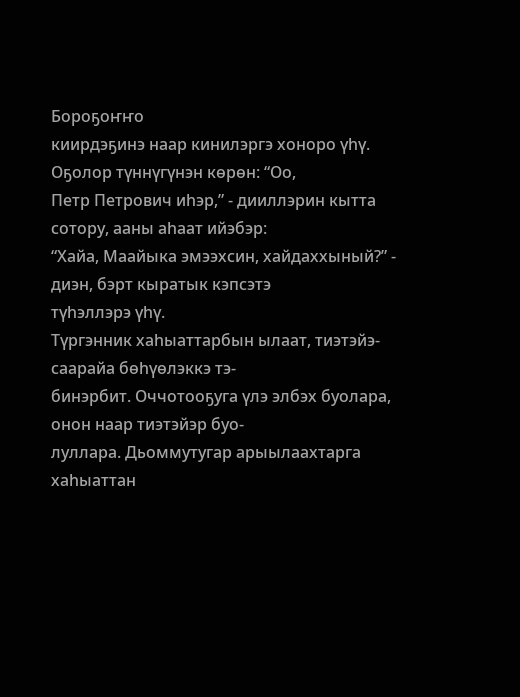Бороҕоҥҥо
киирдэҕинэ наар кинилэргэ хоноро үһү. Оҕолор түннүгүнэн көрөн: “Оо,
Петр Петрович иһэр,” - дииллэрин кытта сотору, ааны аһаат ийэбэр:
“Хайа, Маайыка эмээхсин, хайдаххыный?” - диэн, бэрт кыратык кэпсэтэ
түһэллэрэ үһү.
Түргэнник хаһыаттарбын ылаат, тиэтэйэ-саарайа бөһүөлэккэ тэ-
бинэрбит. Оччотооҕуга үлэ элбэх буолара, онон наар тиэтэйэр буо-
луллара. Дьоммутугар арыылаахтарга хаһыаттан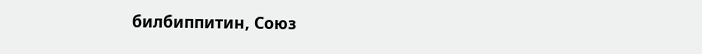билбиппитин, Союз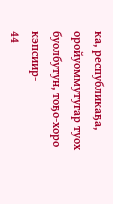ка, республикаҕа, оройуоммутугар туох буолбутун, тоҕо-хоро кэпсиир-
44